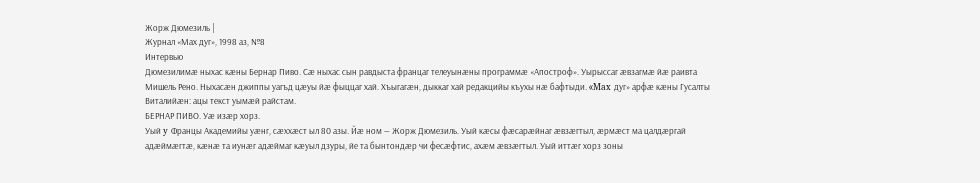Жорж Дюмезиль |
Журнал «Мах дуг», 1998 аз, №8
Интервью
Дюмезилимæ ныхас кæны Бернар Пиво. Сæ ныхас сын равдыста францаг телеуынæны программæ «Апостроф». Уырыссаг æвзагмæ йæ раивта Мишель Рено. Ныхасæн джиппы уагъд цæуы йæ фыццаг хай. Хъыгагæн, дыккаг хай редакцийы къухы нæ бафтыди. «Max дуг» арфæ кæны Гусалты Виталийæн: ацы текст уымæй райстам.
БЕРНАР ПИВО. Уæ изæр хорз.
Уый y Францы Академийы уæнг, сæххæст ыл 80 азы. Йæ ном — Жорж Дюмезиль. Уый кæсы фæсарæйнаг æвзæгтыл, æрмæст ма цалдæргай адæймæгтæ, кæнæ та иунæг адæймаг кæуыл дзуры, йе та бынтондæр чи фесæфтис, ахæм æвзæгтыл. Уый иттæг хорз зоны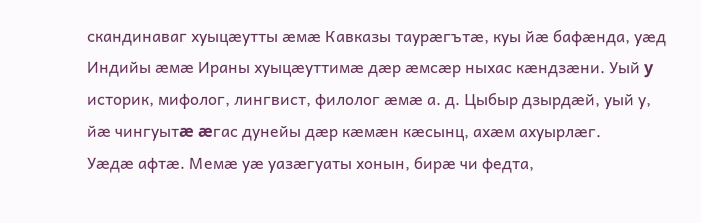скандинаваг хуыцæутты æмæ Кавказы таурæгътæ, куы йæ бафæнда, уæд Индийы æмæ Ираны хуыцæуттимæ дæр æмсæр ныхас кæндзæни. Уый y историк, мифолог, лингвист, филолог æмæ а. д. Цыбыр дзырдæй, уый у, йæ чингуытæ æгас дунейы дæр кæмæн кæсынц, ахæм ахуырлæг.
Уæдæ афтæ. Мемæ уæ уазæгуаты хонын, бирæ чи федта,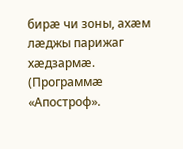бирæ чи зоны, ахæм лæджы парижаг хæдзармæ.
(Программæ «Апостроф».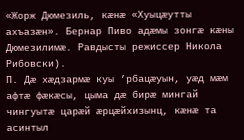«Жорж Дюмезиль, кæнæ «Хуыцæутты ахъазæн». Бернар Пиво адæмы зонгæ кæны Дюмезилимæ. Равдысты режиссер Никола Рибовски).
П. Дæ хæдзармæ куы ’рбацæуын, уæд мæм афтæ фæкæсы, цыма дæ бирæ мингай чингуытæ царæй æрцæйхизынц, кæнæ та асинтыл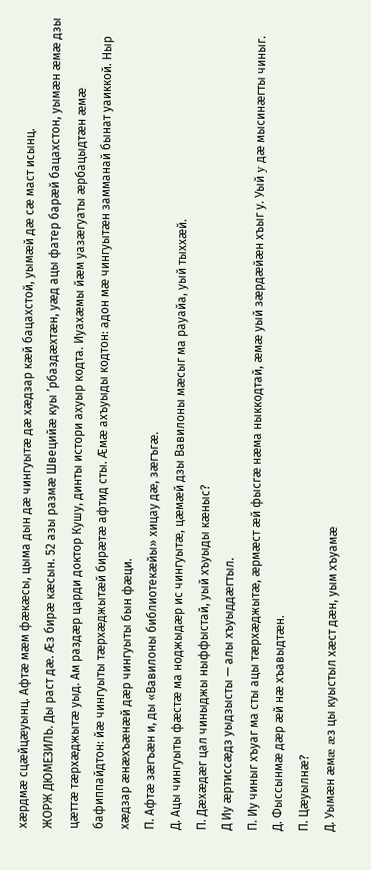хæрдмæ сцæйцæуынц. Афтæ мæм фæкæсы, цыма дын дæ чингуытæ дæ хæдзар кæй бацахстой, уымæй дæ сæ маст исынц.
ЖОРЖ ДЮМЕЗИЛЬ. Ды раст дæ. Æз бирæ кæсын. 52 азы размæ Швецийæ куы ’рбаздæхтæн, уæд ацы фатер барæй бацахстон, уымæн æмæ дзы цæттæ тæрхæджытæ уыд. Ам раздæр царди доктор Кушу, динты истори ахуыр кодта. Иуахæмы йæм уазæгуаты æрбацыдтæн æмæ бафиппайдтон: йæ чингуыты тæрхæджытæй бирæтæ афтид сты. Æмæ ахъуыды кодтон: адон мæ чингуытæн замманай бынат уаиккой. Ныр хæдзар æнæхъæнæй дæр чингуыты бын фæци.
П. Афтæ зæгъæн и, ды «Вавилоны библиотекæйы» хицау дæ, зæгъгæ.
Д. Ацы чингуыты фæстæ ма ноджыдæр ис чингуытæ, цæмæй дзы Вавилоны мæсыг ма рауайа, уый тыххæй.
П. Дæхæдæг цал чиныджы ныффыстай, уый хъуыды кæныс?
Д Иу æртиссæдз уыдзысты — алы хъуыддæгтыл.
П. Иу чиныг хъуаг ма сты ацы тæрхæджытæ, æрмæст æй фысгæ нæма ныккодтай, æмæ уый зæрдæйæн хъыг у. Уый y дæ мысинæгты чиныг.
Д. Фыссынмæ дæр æй нæ хъавыдтæн.
П. Цæуылнæ?
Д. Уымæн æмæ æз цы куыстыл хæст дæн, уым хъуамæ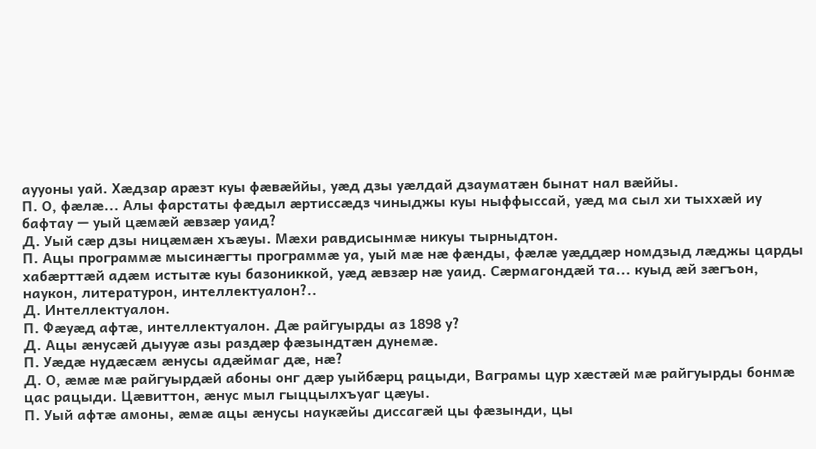аууоны уай. Хæдзар арæзт куы фæвæййы, уæд дзы уæлдай дзауматæн бынат нал вæййы.
П. О, фæлæ... Алы фарстаты фæдыл æртиссæдз чиныджы куы ныффыссай, уæд ма сыл хи тыххæй иу бафтау — уый цæмæй æвзæр уаид?
Д. Уый сæр дзы ницæмæн хъæуы. Мæхи равдисынмæ никуы тырныдтон.
П. Ацы программæ мысинæгты программæ уа, уый мæ нæ фæнды, фæлæ уæддæр номдзыд лæджы царды хабæрттæй адæм истытæ куы базониккой, уæд æвзæр нæ уаид. Сæрмагондæй та... куыд æй зæгъон, наукон, литературон, интеллектуалон?..
Д. Интеллектуалон.
П. Фæуæд афтæ, интеллектуалон. Дæ райгуырды аз 1898 у?
Д. Ацы æнусæй дыууæ азы раздæр фæзындтæн дунемæ.
П. Уæдæ нудæсæм æнусы адæймаг дæ, нæ?
Д. О, æмæ мæ райгуырдæй абоны онг дæр уыйбæрц рацыди, Ваграмы цур хæстæй мæ райгуырды бонмæ цас рацыди. Цæвиттон, æнус мыл гыццылхъуаг цæуы.
П. Уый афтæ амоны, æмæ ацы æнусы наукæйы диссагæй цы фæзынди, цы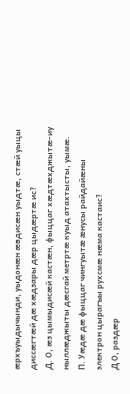æрхъуыдычынди, уыдонæн æвдисæн уыдтæ, стæй уыцы диссæгтæй дæ хæдзары дæр цыдæртæ ис?
Д. О, æз цымыдисæй кастæн, фыццаг хæдтæхджытæ-иу ныллæджыты дæсгай метртæ куыд атахтысты, уымæ.
П. Уæдæ дæ фыццаг чингуытæ æнусы райдайæны электрон цырагъы рухсмæ нæма кастаис?
Д О, раздæр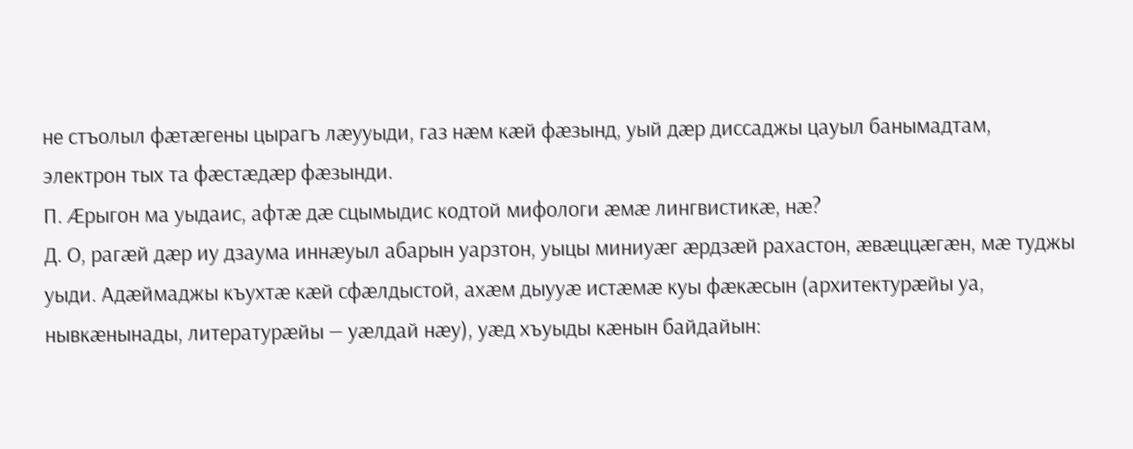не стъолыл фæтæгены цырагъ лæууыди, газ нæм кæй фæзынд, уый дæр диссаджы цауыл банымадтам, электрон тых та фæстæдæр фæзынди.
П. Æрыгон ма уыдаис, афтæ дæ сцымыдис кодтой мифологи æмæ лингвистикæ, нæ?
Д. О, рагæй дæр иу дзаума иннæуыл абарын уарзтон, уыцы миниуæг æрдзæй рахастон, æвæццæгæн, мæ туджы уыди. Адæймаджы къухтæ кæй сфæлдыстой, ахæм дыууæ истæмæ куы фæкæсын (архитектурæйы уа, нывкæнынады, литературæйы — уæлдай нæу), уæд хъуыды кæнын байдайын: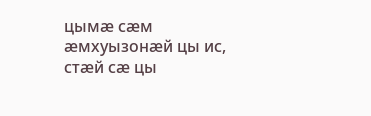цымæ сæм æмхуызонæй цы ис, стæй сæ цы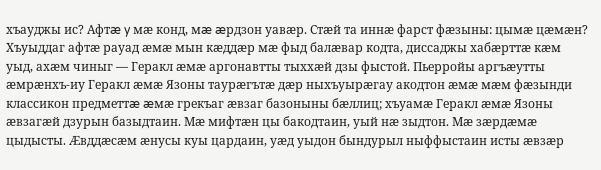хъауджы ис? Афтæ y мæ конд, мæ æрдзон уавæр. Стæй та иннæ фарст фæзыны: цымæ цæмæн? Хъуыддаг афтæ рауад æмæ мын кæддæр мæ фыд балæвар кодта, диссаджы хабæрттæ кæм уыд, ахæм чиныг — Геракл æмæ аргонавтты тыххæй дзы фыстой. Пьерройы аргъæутты æмрæнхъ-иу Геракл æмæ Язоны таурæгътæ дæр ныхъуырæгау акодтон æмæ мæм фæзынди классикон предметтæ æмæ грекъаг æвзаг базоныны бæллиц; хъуамæ Геракл æмæ Язоны æвзагæй дзурын базыдтаин. Мæ мифтæн цы бакодтаин, уый нæ зыдтон. Мæ зæрдæмæ цыдысты. Æвддæсæм æнусы куы цардаин, уæд уыдон бындурыл ныффыстаин исты æвзæр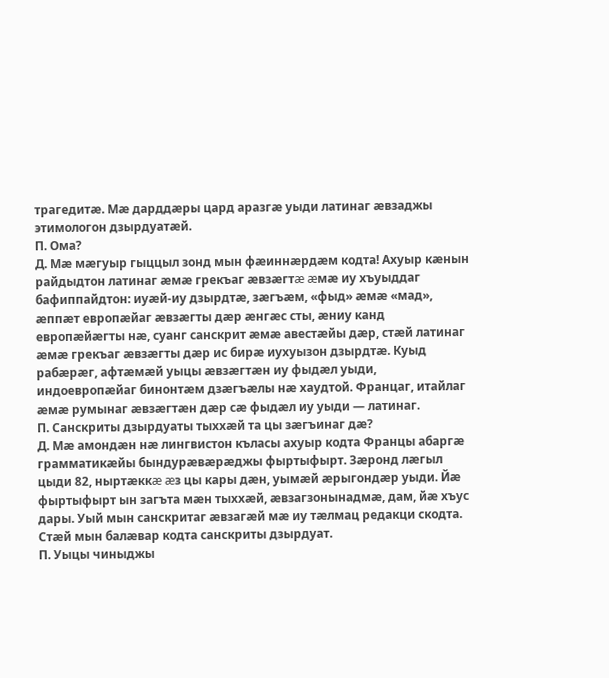трагедитæ. Мæ дарддæры цард аразгæ уыди латинаг æвзаджы этимологон дзырдуатæй.
П. Ома?
Д. Мæ мæгуыр гыццыл зонд мын фæиннæрдæм кодта! Ахуыр кæнын райдыдтон латинаг æмæ грекъаг æвзæгтæ æмæ иу хъуыддаг бафиппайдтон: иуæй-иу дзырдтæ, зæгъæм, «фыд» æмæ «мад», æппæт европæйаг æвзæгты дæр æнгæс сты, æниу канд европæйæгты нæ, суанг санскрит æмæ авестæйы дæр, стæй латинаг æмæ грекъаг æвзæгты дæр ис бирæ иухуызон дзырдтæ. Куыд рабæрæг, афтæмæй уыцы æвзæгтæн иу фыдæл уыди, индоевропæйаг бинонтæм дзæгъæлы нæ хаудтой. Францаг, итайлаг æмæ румынаг æвзæгтæн дæр сæ фыдæл иу уыди — латинаг.
П. Санскриты дзырдуаты тыххæй та цы зæгъинаг дæ?
Д. Мæ амондæн нæ лингвистон къласы ахуыр кодта Францы абаргæ грамматикæйы бындурæвæрæджы фыртыфырт. Зæронд лæгыл цыди 82, ныртæккæ æз цы кары дæн, уымæй æрыгондæр уыди. Йæ фыртыфырт ын загъта мæн тыххæй, æвзагзонынадмæ, дам, йæ хъус дары. Уый мын санскритаг æвзагæй мæ иу тæлмац редакци скодта. Стæй мын балæвар кодта санскриты дзырдуат.
П. Уыцы чиныджы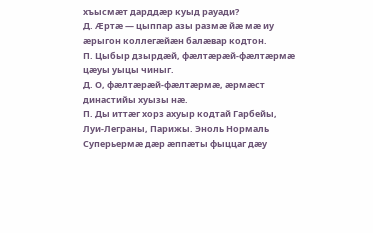хъысмæт дарддæр куыд рауади?
Д. Æртæ — цыппар азы размæ йæ мæ иу æрыгон коллегæйæн балæвар кодтон.
П. Цыбыр дзырдæй, фæлтæрæй-фæлтæрмæ цæуы уыцы чиныг.
Д. О, фæлтæрæй-фæлтæрмæ, æрмæст династийы хуызы нæ.
П. Ды иттæг хорз ахуыр кодтай Гарбейы, Луи-Леграны, Парижы. Эноль Нормаль Суперьермæ дæр æппæты фыццаг дæу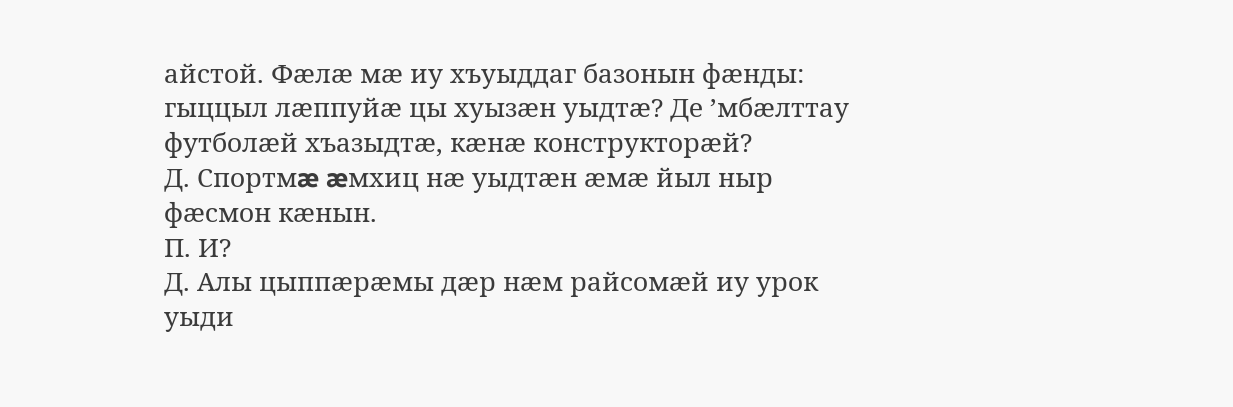айстой. Фæлæ мæ иу хъуыддаг базонын фæнды: гыццыл лæппуйæ цы хуызæн уыдтæ? Де ’мбæлттау футболæй хъазыдтæ, кæнæ конструкторæй?
Д. Спортмæ æмхиц нæ уыдтæн æмæ йыл ныр фæсмон кæнын.
П. И?
Д. Алы цыппæрæмы дæр нæм райсомæй иу урок уыди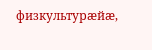физкультурæйæ,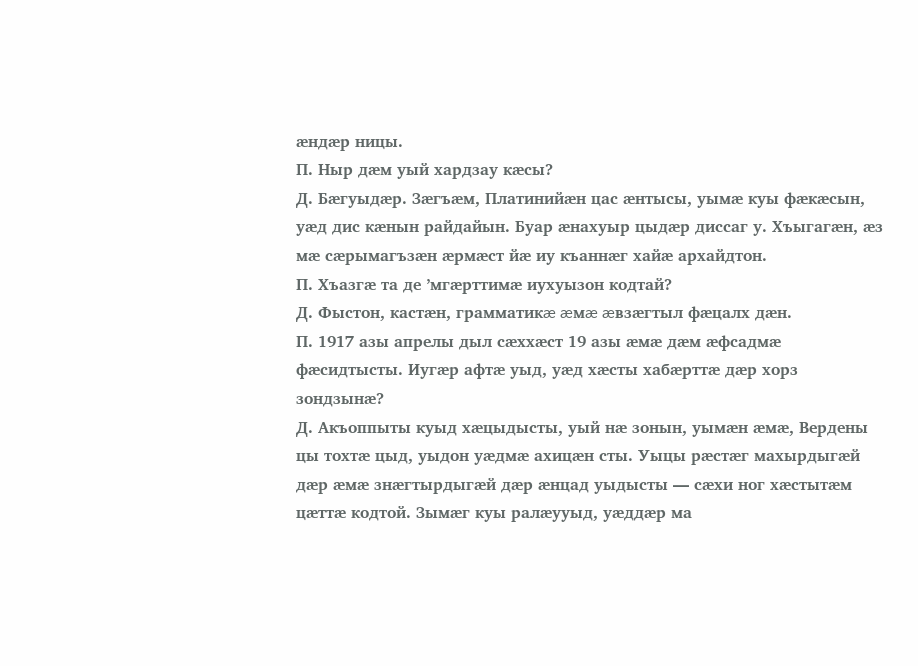æндæр ницы.
П. Ныр дæм уый хардзау кæсы?
Д. Бæгуыдæр. Зæгъæм, Платинийæн цас æнтысы, уымæ куы фæкæсын, уæд дис кæнын райдайын. Буар æнахуыр цыдæр диссаг у. Хъыгагæн, æз мæ сæрымагъзæн æрмæст йæ иу къаннæг хайæ архайдтон.
П. Хъазгæ та де ’мгæрттимæ иухуызон кодтай?
Д. Фыстон, кастæн, грамматикæ æмæ æвзæгтыл фæцалх дæн.
П. 1917 азы апрелы дыл сæххæст 19 азы æмæ дæм æфсадмæ фæсидтысты. Иугæр афтæ уыд, уæд хæсты хабæрттæ дæр хорз зондзынæ?
Д. Акъоппыты куыд хæцыдысты, уый нæ зонын, уымæн æмæ, Вердены цы тохтæ цыд, уыдон уæдмæ ахицæн сты. Уыцы рæстæг махырдыгæй дæр æмæ знæгтырдыгæй дæр æнцад уыдысты — сæхи ног хæстытæм цæттæ кодтой. Зымæг куы ралæууыд, уæддæр ма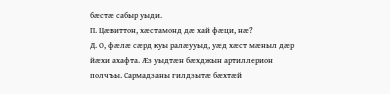бæстæ сабыр уыди.
П. Цæвиттон, хæстамонд дæ хай фæци, нæ?
Д. О, фæлæ сæрд куы ралæууыд, уæд хæст мæныл дæр йæхи ахафта. Æз уыдтæн бæхджын артиллерион полчъы. Сармадзаны гилдзытæ бæхтæй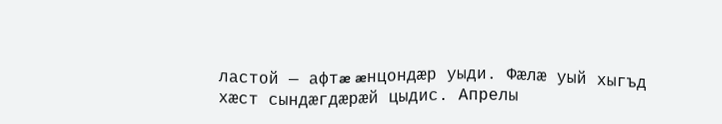ластой — афтæ æнцондæр уыди. Фæлæ уый хыгъд хæст сындæгдæрæй цыдис. Апрелы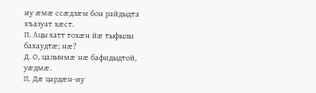иу æмæ ссæдзæм бон райдыдта хъазуат хæст.
П. Ацы хатт тохæн йæ тыфылы бахаудтæ; нæ?
Д. О, цалынмæ нæ бафидыдтой, уæдмæ.
П. Дæ цардæн-иу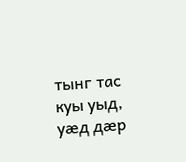тынг тас куы уыд, уæд дæр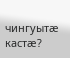чингуытæ кастæ?